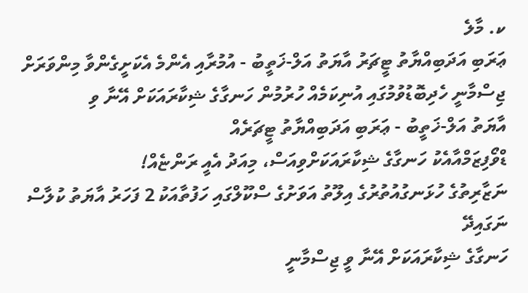ކ. މާލެ
ޢަރަބި އަދަބިއްޔާތު ޓީޗަރު އާޔަތު އަލް-ޚަތީބު - އުމުރާއި އެންމެ އެކަށީގެންވާ މިންވަރަށް ޖިސްމާނީ ހެދިބޮޑުވުމުގައި އުނިކަމެއް ހުރުމުން ހަނގާގެ ޝިކާރައަކަށް އޭނާ ވި
އާޔަތު އަލް-ޚަތީބު - ޢަރަބި އަދަބިއްޔާތު ޓީޗަރެއް
ޑްވޯފިޒަމްއާއެކު ހަނގާގެ ޝިކާރައަކަށްވިއަސް، މިއަދު އެއީ ރަންޏެއް!
ނަޒާރިތުގެ ހުޅަނގުއުތުރުގެ އިލޫތު އަވަށުގެ ސްކޫލްގައި ހަފުތާއަކު 2 ފަހަރު އާޔަތު ކުލާސް ނަގައިދޭ
ހަނގާގެ ޝިކާރައަކަށް އޭނާ ވީ ޖިސްމާނީ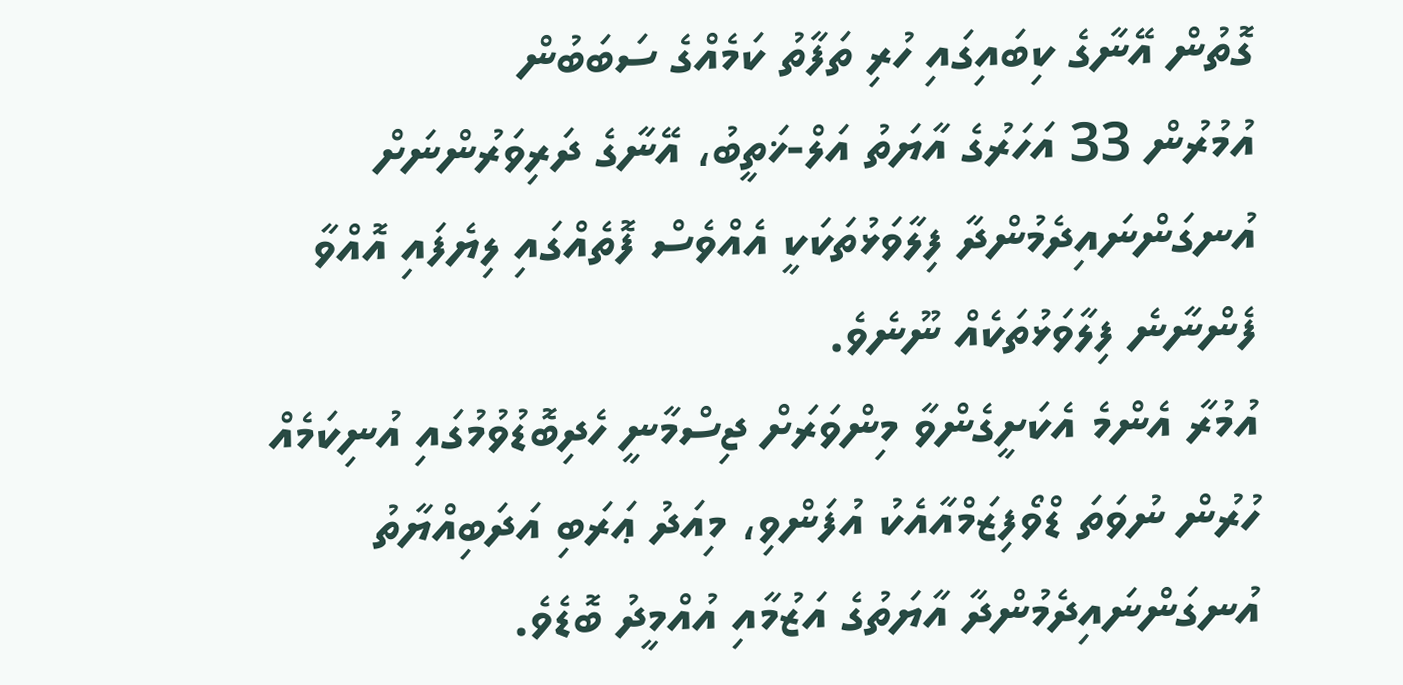ގޮތުން އޭނާގެ ކިބައިގައި ހުރި ތަފާތު ކަމެއްގެ ސަބަބުން
އުމުރުން 33 އަހަރުގެ އާޔަތު އަލް-ޚަތީބު، އޭނާގެ ދަރިވަރުންނަށް އުނގަންނައިދެމުންދާ ފިލާވަޅުތަކަކީ އެއްވެސް ފޮތެއްގައި ލިޔެފައި އޮއްވާ ފެންނާނެ ފިލާވަޅުތަކެއް ނޫނެވެ.
އުމުރާ އެންމެ އެކަށީގެންވާ މިންވަރަށް ޖިސްމާނީ ހެދިބޮޑުވުމުގައި އުނިކަމެއް ހުރުން ނުވަތަ ޑްވޯފިޒަމްއާއެކު އުފަންވި، މިއަދު ޢަރަބި އަދަބިއްޔާތު އުނގަންނައިދެމުންދާ އާޔަތުގެ އަޒުމާއި އުއްމީދު ބޮޑެވެ.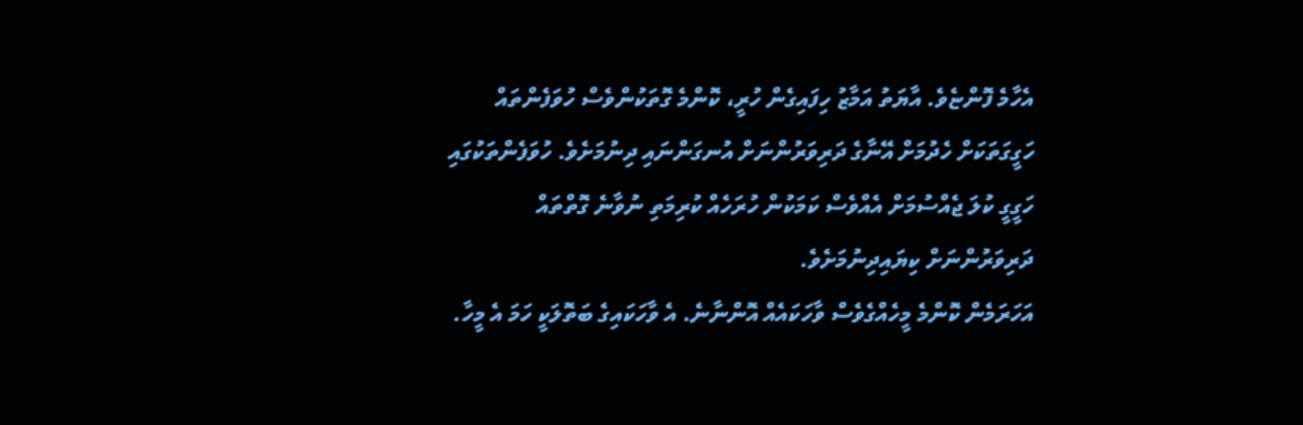އެހާމެ ފޮންޏެވެ. އާޔަތު އަމާޒު ހިފައިގެން ހުރީ، ކޮންމެ ގޮތަކުންވެސް ހުވަފެންތައް ހަގީގަތަކަށް ހެދުމަށް އޭނާގެ ދަރިވަރުންނަށް އުނގަންނައި ދިނުމަށެވެ. ހުވަފެންތަކުގައި ހަގީގީ ކުލަ ޖެއްސުމަށް އެއްވެސް ކަމަކުން ހުރަހެއް ކުރިމަތި ނުވާނެ ގޮތްތައް ދަރިވަރުންނަށް ކިޔައިދިނުމަށެވެ.
އަހަރަމެން ކޮންމެ މީހެއްގެވެސް ވާހަކައެއް އޮންނާނެ. އެ ވާހަކައިގެ ބަތޮލަކީ ހަމަ އެ މީހާ.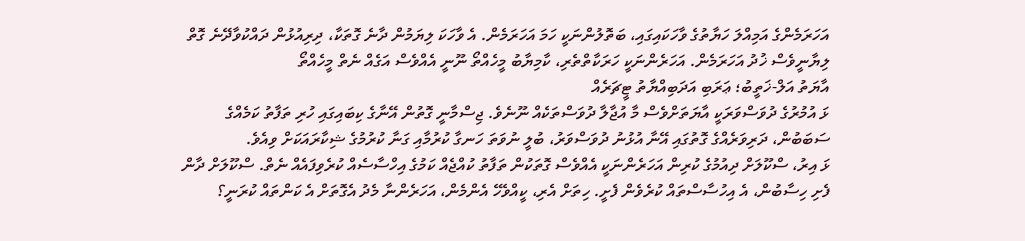އަހަރަމެންގެ އަމިއްލަ ހަޔާތުގެ ވާހަކައިގައި، ބަތޮލުންނަކީ ހަމަ އަހަރަމެން. އެ ވާހަކަ ލިޔަމުން ދާނެ ގޮތަކާ، ދިރިއުޅުން ދައްކުވާދޭނެ ގޮތް ލިޔާނީވެސް ޚުދު އަހަރަމެން. އަހަރެންނަކީ ހަރަކާތްތެރި، ކާމިޔާބު މީހެއްތޯ ނޫނީ އެއްވެސް އަގެއް ނެތް މީހެއްތޯ
އާޔަތު އަލް-ޚަތީބު؛ ޢަރަބި އަދަބިއްޔާތު ޓީޗަރެއް
ޅަ އުމުރުގެ ދުވަސްވަރަކީ އާޔަތަށްވެސް މާ އުޖާލާ ދުވަސްތަކެއް ނޫނެވެ. ޖިސްމާނީ ގޮތުން އޭނާގެ ކިބައިގައި ހުރި ތަފާތު ކަމެއްގެ ސަބަބުން، ދަރިވަރެއްގެ ގޮތުގައި އޭނާ އުޅުނު ދުވަސްވަރު، ބުލީ ނުވަތަ ހަނގާ ކުރުމާއި ގަނާ ކުރުމުގެ ޝިކާރައަކަށް ވިއެވެ.
ޅަ އިރު، ސްކޫލަށް ދިއުމުގެ ކުރިން އަހަރެންނަކީ އެއްވެސް ގޮތަކުން ތަފާތު ކުއްޖެއް ކަމުގެ އިހްސާސެއް ކުރެވިފައެއް ނެތް. ސްކޫލަށް ދާން ފެށި ހިސާބުން، އެ އިހުސާސްތައް ކުރެވެން ފެށީ. ހިތަށް އެރި، ކީއްވެހޭ އެންމެން، އަހަރެންނާ މެދު އެގޮތަށް އެ ކަންތައް ކުރަނީ؟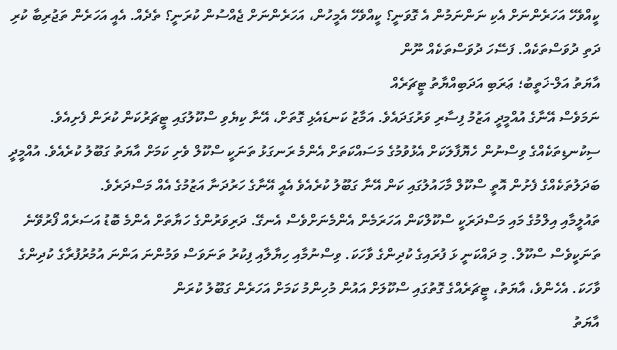ކީއްވެހޭ އަހަރެންނަށް އެކި ނަންނަމުން އެ ގޮވަނީ؟ ކީއްވެހޭ އެމީހުން، އަހަރެންނަށް ޖެއްސުން ކުރަނީ؟ ތެދެއް. އެއީ އަހަރެން ތަޖުރިބާ ކުރި ދަތި ދުވަސްތަކެއް. ފަސޭހަ ދުވަސްތަކެއް ނޫން
އާޔަތު އަލް-ޚަތީބު؛ ޢަރަބި އަދަބިއްޔާތު ޓީޗަރެއް
ނަމަވެސް އޭނާގެ އުއްމީދީ އަޒުމު ފިސާރި ވަރުގަދައެވެ. އަމާޒު ކަނޑައެޅި ގޮތަށް، އޭނާ ކިޔެވި ސްކޫލުގައި ޓީޗަރުކަން ކުރަން ފެށިއެވެ.
ސިކުނޑިތަކެއްގެ ވިސްނުން ހެޔޮފާލަކަށް އެޅުވުމުގެ މަސައްކަތަށް އެންމެ ރަނގަޅު ތަނަކީ ސްކޫލް ވެށި ކަމަށް އާޔަތު ގަބޫލު ކުރެއެވެ. އުއްމީދީ ބަދަލުތަކެއްގެ ފެށުން އޮތީ ސްކޫލް މާހައުލުގައި ކަން އޭނާ ގަބޫލު ކުރެއެވެ އެއީ އޭނާގެ ހަރުދަނާ އަޒުމުގެ އެއް މަސްދަރެވެ.
ތައުލީމާއި އިލްމުގެ މައި މަސްދަރަކީ ސްކޫލްކަން އަހަރަމެން އެންމެނަށްވެސް އެނގޭ. ދަރިވަރުންގެ ހަޔާތަށް އެންމެ ބޮޑު އަސަރެއް ފޯރުވޭނެ ތަނަކީވެސް ސްކޫލް. މި ދައްކަނީ ޅަ ފުރައިގެ ކުދިންގެ ވާހަކަ. ވިސްނުމާއި ހިޔާލާއި ފިކުރު ތަނަވަސް ވަމުންނަ އަންނަ އުމުރުފުރާގެ ކުދިންގެ ވާހަކަ. އެހެންވެ، އާޔަތު، ޓީޗަރެއްގެ ގޮތުގައި ސްކޫލަށް އައުން މުހިންމު ކަމަށް އަހަރެން ގަބޫލު ކުރަން
އާޔަތު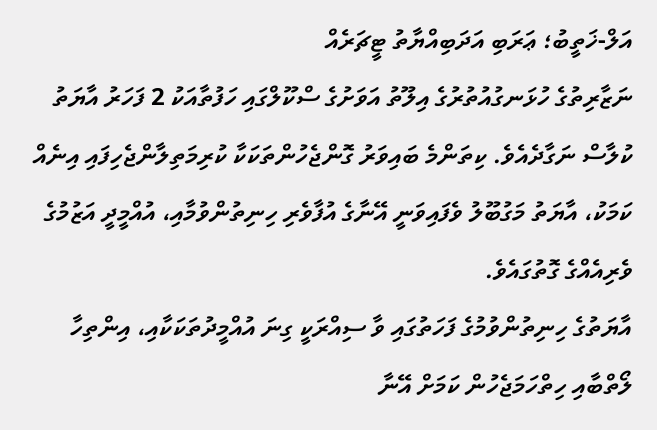އަލް-ޚަތީބު؛ ޢަރަބި އަދަބިއްޔާތު ޓީޗަރެއް
ނަޒާރިތުގެ ހުޅަނގުއުތުރުގެ އިލޫތު އަވަށުގެ ސްކޫލްގައި ހަފުތާއަކު 2 ފަހަރު އާޔަތު ކުލާސް ނަގާދެއެވެ. ކިތަންމެ ބައިވަރު ގޮންޖެހުންތަކަކާ ކުރިމަތިލާންޖެހިފައި އިނެއް ކަމަކު، އާޔަތު މަގުބޫލު ވެފައިވަނީ އޭނާގެ އުފާވެރި ހިނިތުންވުމާއި، އުއްމީދީ އަޒުމުގެ ވެރިއެއްގެ ގޮތުގައެވެ.
އާޔަތުގެ ހިނިތުންވުމުގެ ފަހަތުގައި ވާ ސިއްރަކީ ގިނަ އުއްމީދުތަކަކާއި، އިންތިހާ ލޯތްބާއި ހިތްހަމަޖެހުން ކަމަށް އޭނާ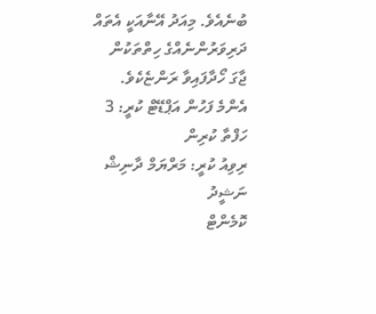ބުނެއެވެ. މިއަދު އޭނާއަކީ އެތައް ދަރިވަރުންނެއްގެ ހިތްތަކުން ޖާގަ ހޯދާފައިވާ ރަންޏެކެވެ.
އެންމެ ފަހުން އަޕްޑޭޓް ކުރީ: 3 ހަފްތާ ކުރިން
ރިވިއު ކުރީ: މަރްޔަމް ދާނިޝް ނަޝީދު
ކޮމެންޓް